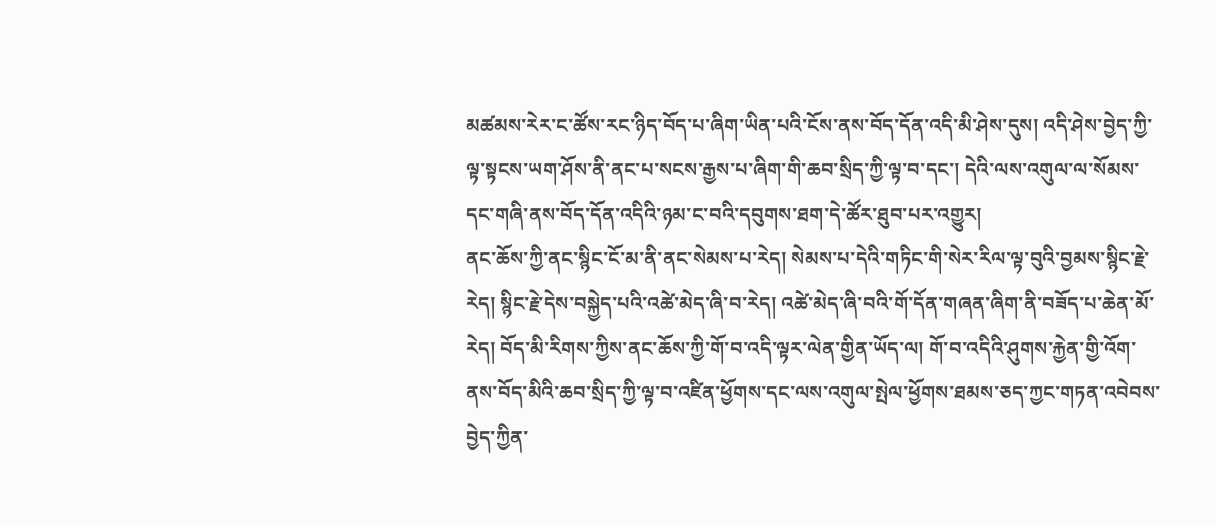མཚམས་རེར་ང་ཚོས་རང་ཉིད་བོད་པ་ཞིག་ཡིན་པའི་ངོས་ནས་བོད་དོན་འདི་མི་ཤེས་དུས། འདི་ཤེས་བྱེད་ཀྱི་ལྟ་སྟངས་ཡག་ཤོས་ནི་ནང་པ་སངས་རྒྱས་པ་ཞིག་གི་ཆབ་སྲིད་ཀྱི་ལྟ་བ་དང་། དེའི་ལས་འགུལ་ལ་སོམས་དང་གཞི་ནས་བོད་དོན་འདིའི་ཉམ་ང་བའི་དབུགས་ཐག་དེ་ཚོར་ཐུབ་པར་འགྱུར།
ནང་ཆོས་ཀྱི་ནང་སྙིང་ངོ་མ་ནི་ནང་སེམས་པ་རེད། སེམས་པ་དེའི་གཏིང་གི་སེར་རིལ་ལྟ་བུའི་བྱམས་སྙིང་རྗེ་རེད། སྙིང་རྗེ་དེས་བསྐྱེད་པའི་འཚེ་མེད་ཞི་བ་རེད། འཚེ་མེད་ཞི་བའི་གོ་དོན་གཞན་ཞིག་ནི་བཟོད་པ་ཆེན་མོ་རེད། བོད་མི་རིགས་ཀྱིས་ནང་ཆོས་ཀྱི་གོ་བ་འདི་ལྟར་ལེན་གྱིན་ཡོད་ལ། གོ་བ་འདིའི་ཤུགས་རྐྱེན་གྱི་འོག་ནས་བོད་མིའི་ཆབ་སྲིད་ཀྱི་ལྟ་བ་འཛིན་ཕྱོགས་དང་ལས་འགུལ་སྤེལ་ཕྱོགས་ཐམས་ཅད་ཀྱང་གཏན་འབེབས་བྱེད་ཀྱིན་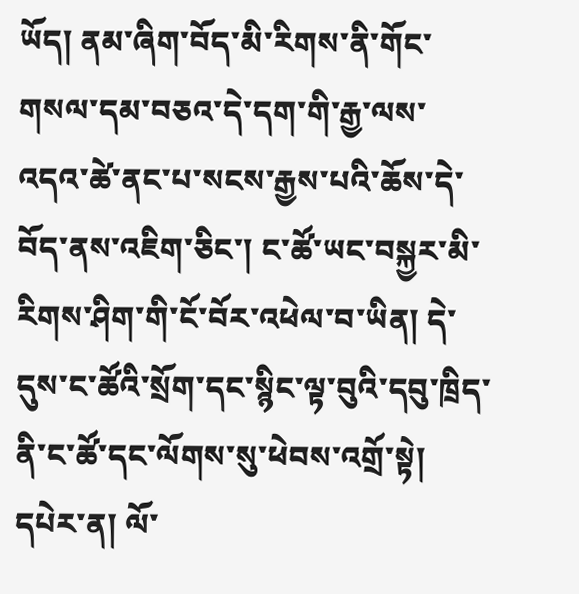ཡོད། ནམ་ཞིག་བོད་མི་རིགས་ནི་གོང་གསལ་དམ་བཅའ་དེ་དག་གི་རྒྱ་ལས་འདའ་ཚེ་ནང་པ་སངས་རྒྱས་པའི་ཆོས་དེ་བོད་ནས་འཇིག་ཅིང་། ང་ཚོ་ཡང་བསྐྱར་མི་རིགས་ཤིག་གི་ངོ་བོར་འཕེལ་བ་ཡིན། དེ་དུས་ང་ཚོའི་སྲོག་དང་སྙིང་ལྟ་བུའི་དབུ་ཁྲིད་ནི་ང་ཚོ་དང་ལོགས་སུ་ཕེབས་འགྲོ་སྟེ། དཔེར་ན། ལོ་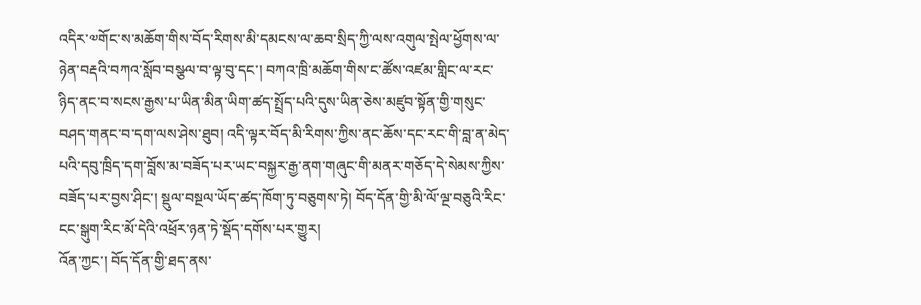འདིར་༧གོང་ས་མཆོག་གིས་བོད་རིགས་མི་དམངས་ལ་ཆབ་སྲིད་ཀྱི་ལས་འགུལ་སྤེལ་ཕྱོགས་ལ་ཉེན་བརྡའི་བཀའ་སློབ་བསྩལ་བ་ལྟ་བུ་དང་། བཀའ་ཁྲི་མཆོག་གིས་ང་ཚོས་འཛམ་གླིང་ལ་རང་ཉིད་ནང་བ་སངས་རྒྱས་པ་ཡིན་མིན་ཡིག་ཚད་སྤྲོད་པའི་དུས་ཡིན་ཅེས་མཛུབ་སྟོན་གྱི་གསུང་བཤད་གནང་བ་དག་ལས་ཤེས་ཐུབ། འདི་ལྟར་བོད་མི་རིགས་ཀྱིས་ནང་ཆོས་དང་རང་གི་བླ་ན་མེད་པའི་དབུ་ཁྲིད་དག་བློས་མ་བཟོད་པར་ཡང་བསྐྱར་རྒྱ་ནག་གཞུང་གི་མནར་གཅོད་དེ་སེམས་ཀྱིས་བཟོད་པར་བྱས་ཤིང་། སྡུལ་བསྔལ་ཡོད་ཚད་ཁོག་ཏུ་བཅུགས་ཏེ། བོད་དོན་གྱི་མི་ལོ་ལྔ་བཅུའི་རིང་ངང་སྒུག་རིང་མོ་དེའི་འཕྲོར་ཉན་ཏེ་སྡོད་དགོས་པར་གྱུར།
འོན་ཀྱང་། བོད་དོན་གྱི་ཐད་ནས་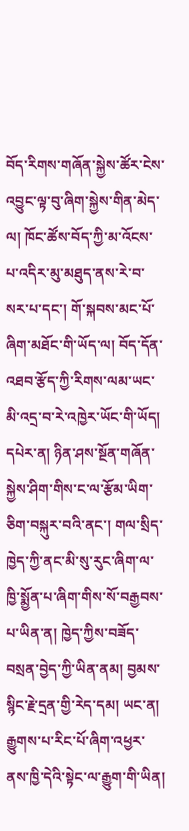བོད་རིགས་གཞོན་སྐྱེས་ཚོར་ངེས་འབྱུང་ལྟ་བུ་ཞིག་སྐྱེས་གིན་མེད་ལ། ཁོང་ཚོས་བོད་ཀྱི་མ་འོངས་པ་འདིར་མུ་མཐུད་ནས་རེ་བ་སར་པ་དང་། གོ་སྐབས་མང་པོ་ཞིག་མཐོང་གི་ཡོད་ལ། བོད་དོན་འཐབ་རྩོད་ཀྱི་རིགས་ལམ་ཡང་མི་འདྲ་བ་རེ་འཁྱེར་ཡོང་གི་ཡོད། དཔེར་ན། ཉིན་ཤས་སྔོན་གཞོན་སྐྱེས་ཤིག་གིས་ང་ལ་རྩོམ་ཡིག་ཅིག་བསྐུར་བའི་ནང་། གལ་སྲིད་ཁྱེད་ཀྱི་ནང་མི་སུ་རུང་ཞིག་ལ་ཁྱི་སྨྱོན་པ་ཞིག་གིས་སོ་བརྒྱབས་པ་ཡིན་ན། ཁྱེད་ཀྱིས་བཟོད་བསྲན་བྱེད་ཀྱི་ཡིན་ནམ། བྱམས་སྙིང་རྗེ་དྲན་གྱི་རེད་དམ། ཡང་ན། རྒྱུགས་པ་རིང་པོ་ཞིག་འཕྱར་ནས་ཁྱི་དེའི་སྟེང་ལ་རྒྱུག་གི་ཡིན།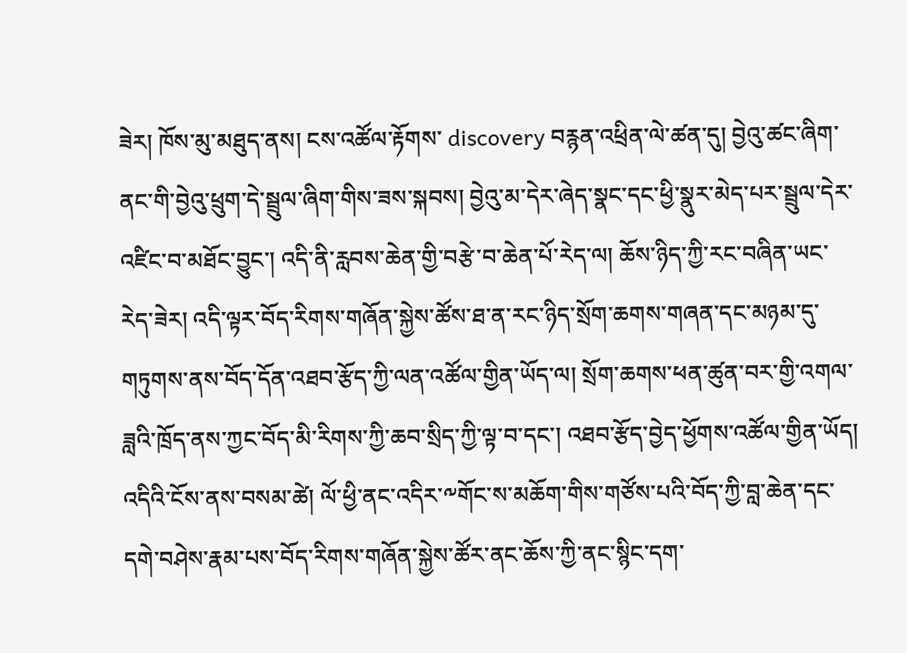ཟེར། ཁོས་མུ་མཐུད་ནས། ངས་འཚོལ་རྟོགས་ discovery བརྙན་འཕྲིན་ལེ་ཚན་དུ། བྱེའུ་ཚང་ཞིག་ནང་གི་བྱེའུ་ཕྲུག་དེ་སྦྲུལ་ཞིག་གིས་ཟས་སྐབས། བྱེའུ་མ་དེར་ཞེད་སྣང་དང་ཕྱི་སྣུར་མེད་པར་སྦྲུལ་དེར་འཛིང་བ་མཐོང་བྱུང་། འདི་ནི་རླབས་ཆེན་གྱི་བརྩེ་བ་ཆེན་པོ་རེད་ལ། ཆོས་ཉིད་ཀྱི་རང་བཞིན་ཡང་རེད་ཟེར། འདི་ལྟར་བོད་རིགས་གཞོན་སྐྱེས་ཚོས་ཐ་ན་རང་ཉིད་སྲོག་ཆགས་གཞན་དང་མཉམ་དུ་གཏུགས་ནས་བོད་དོན་འཐབ་རྩོད་ཀྱི་ལན་འཚོལ་གྱིན་ཡོད་ལ། སྲོག་ཆགས་ཕན་ཚུན་བར་གྱི་འགལ་ཟླའི་ཁྲོད་ནས་ཀྱང་བོད་མི་རིགས་ཀྱི་ཆབ་སྲིད་ཀྱི་ལྟ་བ་དང་། འཐབ་རྩོད་བྱེད་ཕྱོགས་འཚོལ་གྱིན་ཡོད། འདིའི་ངོས་ནས་བསམ་ཚེ། ལོ་ཕྱི་ནང་འདིར་༸གོང་ས་མཆོག་གིས་གཙོས་པའི་བོད་ཀྱི་བླ་ཆེན་དང་དགེ་བཤེས་རྣམ་པས་བོད་རིགས་གཞོན་སྐྱེས་ཚོར་ནང་ཆོས་ཀྱི་ནང་སྙིང་དག་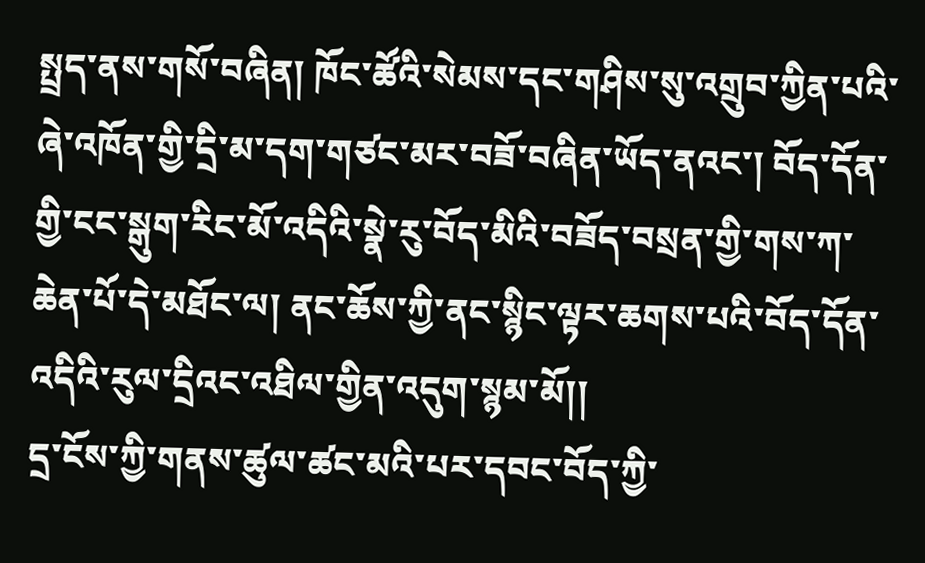སྤྲད་ནས་གསོ་བཞིན། ཁོང་ཚོའི་སེམས་དང་གཤིས་སུ་འགྲུབ་ཀྱིན་པའི་ཞེ་འཁོན་གྱི་དྲི་མ་དག་གཙང་མར་བཟོ་བཞིན་ཡོད་ནའང་། བོད་དོན་གྱི་ངང་སྒུག་རིང་མོ་འདིའི་སྣེ་རུ་བོད་མིའི་བཟོད་བསྲན་གྱི་གས་ཀ་ཆེན་པོ་དེ་མཐོང་ལ། ནང་ཆོས་ཀྱི་ནང་སྙིང་ལྟར་ཆགས་པའི་བོད་དོན་འདིའི་རུལ་དྲིའང་འཐིལ་གྱིན་འདུག་སྙམ་མོ།།
དྲ་ངོས་ཀྱི་གནས་ཚུལ་ཚང་མའི་པར་དབང་བོད་ཀྱི་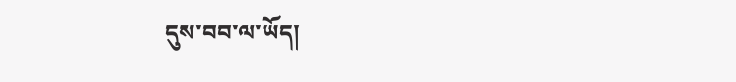དུས་བབ་ལ་ཡོད།